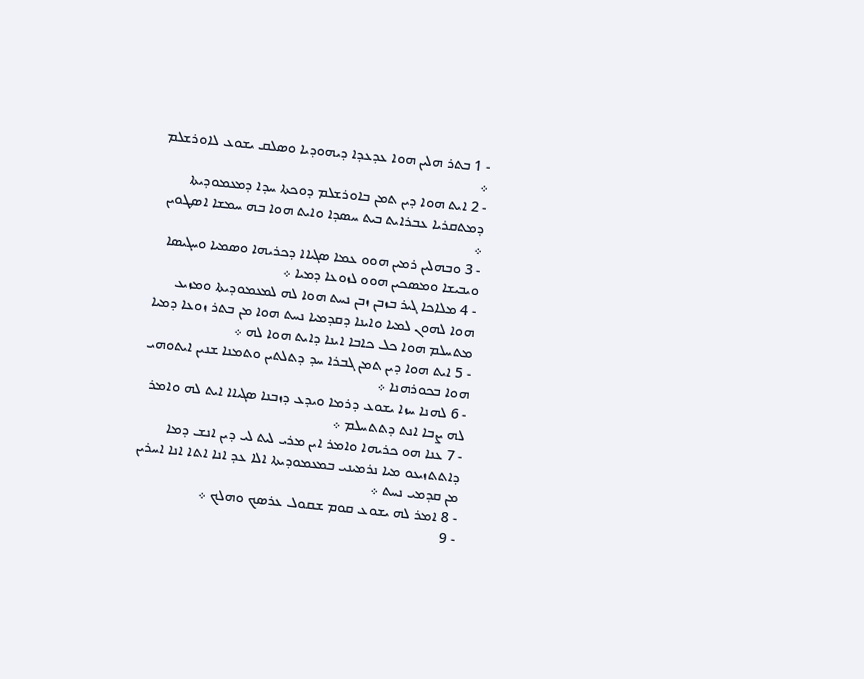- 1 ܒܬܪ ܗܠܝܢ ܗܘܐ ܥܕܥܕܐ ܕܝܗܘܕܝܐ ܘܤܠܩ ܝܫܘܥ ܠܐܘܪܫܠܡ ܀
- 2 ܐܝܬ ܗܘܐ ܕܝܢ ܬܡܢ ܒܐܘܪܫܠܡ ܕܘܟܬܐ ܚܕܐ ܕܡܥܡܘܕܝܬܐ ܕܡܬܩܪܝܐ ܥܒܪܐܝܬ ܒܝܬ ܚܤܕܐ ܘܐܝܬ ܗܘܐ ܒܗ ܚܡܫܐ ܐܤܛܘܝܢ ܀
- 3 ܘܒܗܠܝܢ ܪܡܝܢ ܗܘܘ ܥܡܐ ܤܓܝܐܐ ܕܟܪܝܗܐ ܘܤܡܝܐ ܘܚܓܝܤܐ ܘܝܒܝܫܐ ܘܡܤܟܝܢ ܗܘܘ ܠܙܘܥܐ ܕܡܝܐ ܀
- 4 ܡܠܐܟܐ ܓܝܪ ܒܙܒܢ ܙܒܢ ܢܚܬ ܗܘܐ ܠܗ ܠܡܥܡܘܕܝܬܐ ܘܡܙܝܥ ܗܘܐ ܠܗܘܢ ܠܡܝܐ ܘܐܝܢܐ ܕܩܕܡܝܐ ܢܚܬ ܗܘܐ ܡܢ ܒܬܪ ܙܘܥܐ ܕܡܝܐ ܡܬܚܠܡ ܗܘܐ ܟܠ ܟܐܒܐ ܐܝܢܐ ܕܐܝܬ ܗܘܐ ܠܗ ܀
- 5 ܐܝܬ ܗܘܐ ܕܝܢ ܬܡܢ ܓܒܪܐ ܚܕ ܕܬܠܬܝܢ ܘܬܡܢܐ ܫܢܝܢ ܐܝܬܘܗܝ ܗܘܐ ܒܟܘܪܗܢܐ ܀
- 6 ܠܗܢܐ ܚܙܐ ܝܫܘܥ ܕܪܡܐ ܘܝܕܥ ܕܙܒܢܐ ܤܓܝܐܐ ܐܝܬ ܠܗ ܘܐܡܪ ܠܗ ܨܒܐ ܐܢܬ ܕܬܬܚܠܡ ܀
- 7 ܥܢܐ ܗܘ ܟܪܝܗܐ ܘܐܡܪ ܐܝܢ ܡܪܝ ܠܝܬ ܠܝ ܕܝܢ ܐܢܫ ܕܡܐ ܕܐܬܬܙܝܥܘ ܡܝܐ ܢܪܡܝܢܝ ܒܡܥܡܘܕܝܬܐ ܐܠܐ ܥܕ ܐܢܐ ܐܬܐ ܐܢܐ ܐܚܪܝܢ ܡܢ ܩܕܡܝ ܢܚܬ ܀
- 8 ܐܡܪ ܠܗ ܝܫܘܥ ܩܘܡ ܫܩܘܠ ܥܪܤܟ ܘܗܠܟ ܀
- 9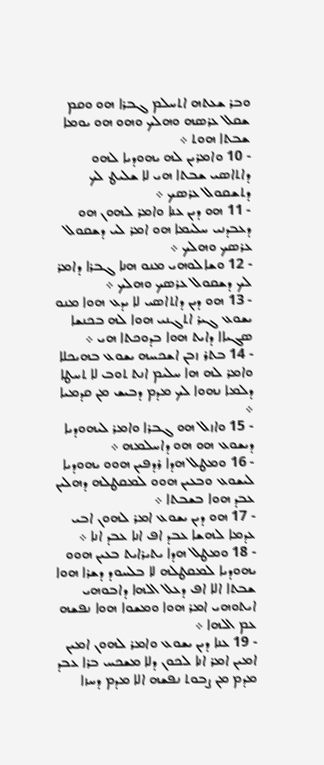ܘܒܪ ܫܥܬܗ ܐܬܚܠܡ ܓܒܪܐ ܗܘ ܘܩܡ ܫܩܠ ܥܪܤܗ ܘܗܠܟ ܘܗܘ ܗܘ ܝܘܡܐ ܫܒܬܐ ܗܘܬ ܀
- 10 ܘܐܡܪܝܢ ܠܗ ܝܗܘܕܝܐ ܠܗܘ ܕܐܬܐܤܝ ܫܒܬܐ ܗܝ ܠܐ ܫܠܝܛ ܠܟ ܕܬܫܩܘܠ ܥܪܤܟ ܀
- 11 ܗܘ ܕܝܢ ܥܢܐ ܘܐܡܪ ܠܗܘܢ ܗܘ ܕܥܒܕܢܝ ܚܠܝܡܐ ܗܘ ܐܡܪ ܠܝ ܕܫܩܘܠ ܥܪܤܟ ܘܗܠܟ ܀
- 12 ܘܫܐܠܘܗܝ ܡܢܘ ܗܢܐ ܓܒܪܐ ܕܐܡܪ ܠܟ ܕܫܩܘܠ ܥܪܤܟ ܘܗܠܟ ܀
- 13 ܗܘ ܕܝܢ ܕܐܬܐܤܝ ܠܐ ܝܕܥ ܗܘܐ ܡܢܘ ܝܫܘܥ ܓܝܪ ܐܬܓܢܝ ܗܘܐ ܠܗ ܒܟܢܫܐ ܤܓܝܐܐ ܕܐܝܬ ܗܘܐ ܒܕܘܟܬܐ ܗܝ ܀
- 14 ܒܬܪ ܙܒܢ ܐܫܟܚܗ ܝܫܘܥ ܒܗܝܟܠܐ ܘܐܡܪ ܠܗ ܗܐ ܚܠܝܡ ܐܢܬ ܬܘܒ ܠܐ ܬܚܛܐ ܕܠܡܐ ܢܗܘܐ ܠܟ ܡܕܡ ܕܒܝܫ ܡܢ ܩܕܡܝܐ ܀
- 15 ܘܐܙܠ ܗܘ ܓܒܪܐ ܘܐܡܪ ܠܝܗܘܕܝܐ ܕܝܫܘܥ ܗܘ ܗܘ ܕܐܚܠܡܗ ܀
- 16 ܘܡܛܠ ܗܕܐ ܪܕܦܝܢ ܗܘܘ ܝܗܘܕܝܐ ܠܝܫܘܥ ܘܒܥܝܢ ܗܘܘ ܠܡܩܛܠܗ ܕܗܠܝܢ ܥܒܕ ܗܘܐ ܒܫܒܬܐ ܀
- 17 ܗܘ ܕܝܢ ܝܫܘܥ ܐܡܪ ܠܗܘܢ ܐܒܝ ܥܕܡܐ ܠܗܫܐ ܥܒܕ ܐܦ ܐܢܐ ܥܒܕ ܐܢܐ ܀
- 18 ܘܡܛܠ ܗܕܐ ܝܬܝܪܐܝܬ ܒܥܝܢ ܗܘܘ ܝܗܘܕܝܐ ܠܡܩܛܠܗ ܠܐ ܒܠܚܘܕ ܕܫܪܐ ܗܘܐ ܫܒܬܐ ܐܠܐ ܐܦ ܕܥܠ ܐܠܗܐ ܕܐܒܘܗܝ ܐܝܬܘܗܝ ܐܡܪ ܗܘܐ ܘܡܫܘܐ ܗܘܐ ܢܦܫܗ ܥܡ ܐܠܗܐ ܀
- 19 ܥܢܐ ܕܝܢ ܝܫܘܥ ܘܐܡܪ ܠܗܘܢ ܐܡܝܢ ܐܡܝܢ ܐܡܪ ܐܢܐ ܠܟܘܢ ܕܠܐ ܡܫܟܚ ܒܪܐ ܥܒܕ ܡܕܡ ܡܢ ܨܒܘܬ ܢܦܫܗ ܐܠܐ ܡܕܡ ܕܚܙܐ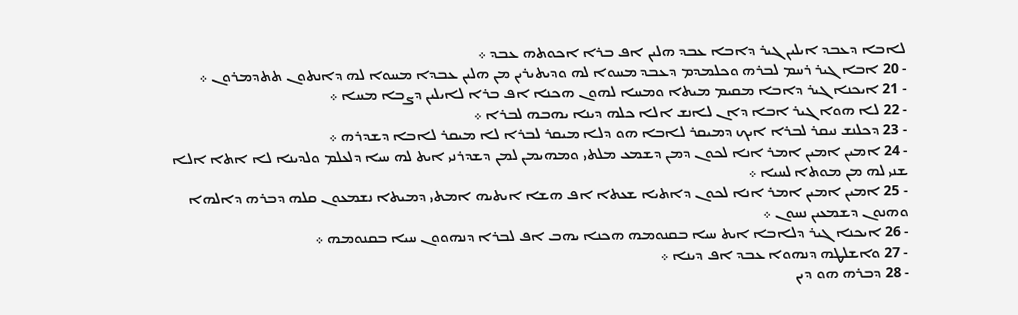ܠܐܒܐ ܕܥܒܕ ܐܝܠܝܢ ܓܝܪ ܕܐܒܐ ܥܒܕ ܗܠܝܢ ܐܦ ܒܪܐ ܐܟܘܬܗ ܥܒܕ ܀
- 20 ܐܒܐ ܓܝܪ ܪܚܡ ܠܒܪܗ ܘܟܠܡܕܡ ܕܥܒܕ ܡܚܘܐ ܠܗ ܘܕܝܬܝܪܝܢ ܡܢ ܗܠܝܢ ܥܒܕܐ ܡܚܘܐ ܠܗ ܕܐܢܬܘܢ ܬܬܕܡܪܘܢ ܀
- 21 ܐܝܟܢܐ ܓܝܪ ܕܐܒܐ ܡܩܝܡ ܡܝܬܐ ܘܡܚܐ ܠܗܘܢ ܗܟܢܐ ܐܦ ܒܪܐ ܠܐܝܠܝܢ ܕܨܒܐ ܡܚܐ ܀
- 22 ܠܐ ܗܘܐ ܓܝܪ ܐܒܐ ܕܐܢ ܠܐܢܫ ܐܠܐ ܟܠܗ ܕܝܢܐ ܝܗܒܗ ܠܒܪܐ ܀
- 23 ܕܟܠܢܫ ܢܝܩܪ ܠܒܪܐ ܐܝܟ ܕܡܝܩܪ ܠܐܒܐ ܗܘ ܕܠܐ ܡܝܩܪ ܠܒܪܐ ܠܐ ܡܝܩܪ ܠܐܒܐ ܕܫܕܪܗ ܀
- 24 ܐܡܝܢ ܐܡܝܢ ܐܡܪ ܐܢܐ ܠܟܘܢ ܕܡܢ ܕܫܡܥ ܡܠܬܝ ܘܡܗܝܡܢ ܠܡܢ ܕܫܕܪܢܝ ܐܝܬ ܠܗ ܚܝܐ ܕܠܥܠܡ ܘܠܕܝܢܐ ܠܐ ܐܬܐ ܐܠܐ ܫܢܝ ܠܗ ܡܢ ܡܘܬܐ ܠܚܝܐ ܀
- 25 ܐܡܝܢ ܐܡܝܢ ܐܡܪ ܐܢܐ ܠܟܘܢ ܕܐܬܝܐ ܫܥܬܐ ܐܦ ܗܫܐ ܐܝܬܝܗ ܐܡܬܝ ܕܡܝܬܐ ܢܫܡܥܘܢ ܩܠܗ ܕܒܪܗ ܕܐܠܗܐ ܘܗܢܘܢ ܕܫܡܥܝܢ ܢܚܘܢ ܀
- 26 ܐܝܟܢܐ ܓܝܪ ܕܠܐܒܐ ܐܝܬ ܚܝܐ ܒܩܢܘܡܗ ܗܟܢܐ ܝܗܒ ܐܦ ܠܒܪܐ ܕܢܗܘܘܢ ܚܝܐ ܒܩܢܘܡܗ ܀
- 27 ܘܐܫܠܛܗ ܕܢܗܘܐ ܥܒܕ ܐܦ ܕܝܢܐ ܀
- 28 ܕܒܪܗ ܗܘ ܕܝܢ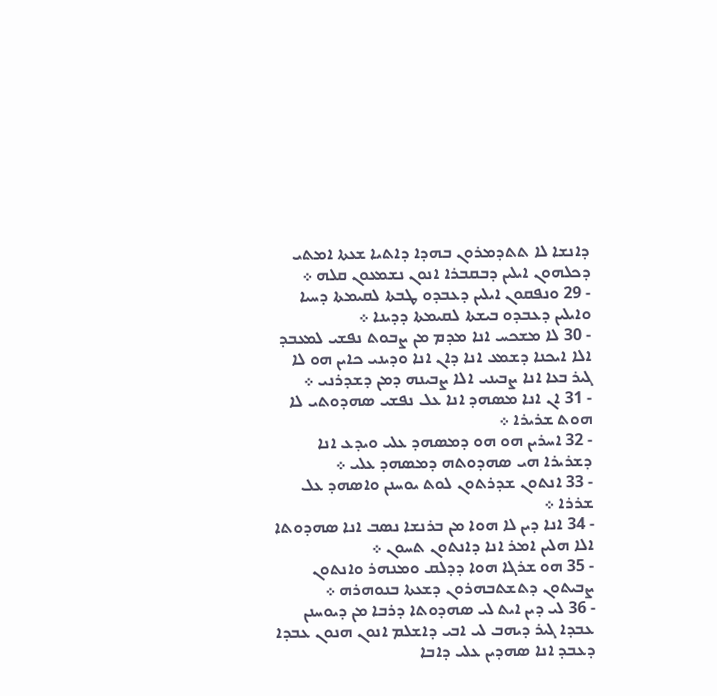ܕܐܢܫܐ ܠܐ ܬܬܕܡܪܘܢ ܒܗܕܐ ܕܐܬܝܐ ܫܥܬܐ ܐܡܬܝ ܕܟܠܗܘܢ ܐܝܠܝܢ ܕܒܩܒܪܐ ܐܢܘܢ ܢܫܡܥܘܢ ܩܠܗ ܀
- 29 ܘܢܦܩܘܢ ܐܝܠܝܢ ܕܥܒܕܘ ܛܒܬܐ ܠܩܝܡܬܐ ܕܚܝܐ ܘܐܝܠܝܢ ܕܥܒܕܘ ܒܝܫܬܐ ܠܩܝܡܬܐ ܕܕܝܢܐ ܀
- 30 ܠܐ ܡܫܟܚ ܐܢܐ ܡܕܡ ܡܢ ܨܒܘܬ ܢܦܫܝ ܠܡܥܒܕ ܐܠܐ ܐܝܟܢܐ ܕܫܡܥ ܐܢܐ ܕܐܢ ܐܢܐ ܘܕܝܢܝ ܟܐܝܢ ܗܘ ܠܐ ܓܝܪ ܒܥܐ ܐܢܐ ܨܒܝܢܝ ܐܠܐ ܨܒܝܢܗ ܕܡܢ ܕܫܕܪܢܝ ܀
- 31 ܐܢ ܐܢܐ ܡܤܗܕ ܐܢܐ ܥܠ ܢܦܫܝ ܤܗܕܘܬܝ ܠܐ ܗܘܬ ܫܪܝܪܐ ܀
- 32 ܐܚܪܝܢ ܗܘ ܗܘ ܕܡܤܗܕ ܥܠܝ ܘܝܕܥ ܐܢܐ ܕܫܪܝܪܐ ܗܝ ܤܗܕܘܬܗ ܕܡܤܗܕ ܥܠܝ ܀
- 33 ܐܢܬܘܢ ܫܕܪܬܘܢ ܠܘܬ ܝܘܚܢܢ ܘܐܤܗܕ ܥܠ ܫܪܪܐ ܀
- 34 ܐܢܐ ܕܝܢ ܠܐ ܗܘܐ ܡܢ ܒܪܢܫܐ ܢܤܒ ܐܢܐ ܤܗܕܘܬܐ ܐܠܐ ܗܠܝܢ ܐܡܪ ܐܢܐ ܕܐܢܬܘܢ ܬܚܘܢ ܀
- 35 ܗܘ ܫܪܓܐ ܗܘܐ ܕܕܠܩ ܘܡܢܗܪ ܘܐܢܬܘܢ ܨܒܝܬܘܢ ܕܬܫܬܒܗܪܘܢ ܕܫܥܬܐ ܒܢܘܗܪܗ ܀
- 36 ܠܝ ܕܝܢ ܐܝܬ ܠܝ ܤܗܕܘܬܐ ܕܪܒܐ ܡܢ ܕܝܘܚܢܢ ܥܒܕܐ ܓܝܪ ܕܝܗܒ ܠܝ ܐܒܝ ܕܐܫܠܡ ܐܢܘܢ ܗܢܘܢ ܥܒܕܐ ܕܥܒܕ ܐܢܐ ܤܗܕܝܢ ܥܠܝ ܕܐܒܐ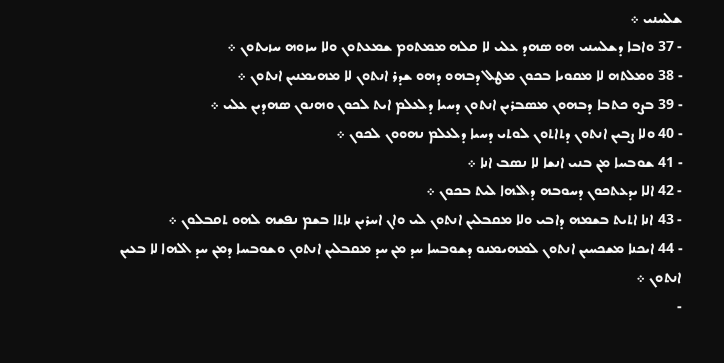ܫܠܚܢܝ ܀
- 37 ܘܐܒܐ ܕܫܠܚܢܝ ܗܘ ܤܗܕ ܥܠܝ ܠܐ ܩܠܗ ܡܡܬܘܡ ܫܡܥܬܘܢ ܘܠܐ ܚܙܘܗ ܚܙܝܬܘܢ ܀
- 38 ܘܡܠܬܗ ܠܐ ܡܩܘܝܐ ܒܟܘܢ ܡܛܠ ܕܒܗܘ ܕܗܘ ܫܕܪ ܐܢܬܘܢ ܠܐ ܡܗܝܡܢܝܢ ܐܢܬܘܢ ܀
- 39 ܒܨܘ ܟܬܒܐ ܕܒܗܘܢ ܡܤܒܪܝܢ ܐܢܬܘܢ ܕܚܝܐ ܕܠܥܠܡ ܐܝܬ ܠܟܘܢ ܘܗܢܘܢ ܤܗܕܝܢ ܥܠܝ ܀
- 40 ܘܠܐ ܨܒܝܢ ܐܢܬܘܢ ܕܬܐܬܘܢ ܠܘܬܝ ܕܚܝܐ ܕܠܥܠܡ ܢܗܘܘܢ ܠܟܘܢ ܀
- 41 ܫܘܒܚܐ ܡܢ ܒܢܝ ܐܢܫܐ ܠܐ ܢܤܒ ܐܢܐ ܀
- 42 ܐܠܐ ܝܕܥܬܟܘܢ ܕܚܘܒܗ ܕܐܠܗܐ ܠܝܬ ܒܟܘܢ ܀
- 43 ܐܢܐ ܐܬܝܬ ܒܫܡܗ ܕܐܒܝ ܘܠܐ ܡܩܒܠܝܢ ܐܢܬܘܢ ܠܝ ܘܐܢ ܐܚܪܝܢ ܢܐܬܐ ܒܫܡ ܢܦܫܗ ܠܗܘ ܬܩܒܠܘܢ ܀
- 44 ܐܝܟܢܐ ܡܫܟܚܝܢ ܐܢܬܘܢ ܠܡܗܝܡܢܘ ܕܫܘܒܚܐ ܚܕ ܡܢ ܚܕ ܡܩܒܠܝܢ ܐܢܬܘܢ ܘܫܘܒܚܐ ܕܡܢ ܚܕ ܐܠܗܐ ܠܐ ܒܥܝܢ ܐܢܬܘܢ ܀
-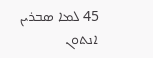45 ܠܡܐ ܤܒܪܝܢ ܐܢܬܘܢ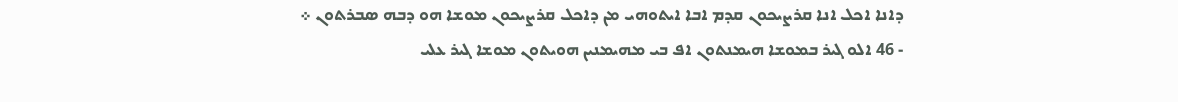ܕܐܢܐ ܐܟܠ ܐܢܐ ܩܪܨܝܟܘܢ ܩܕܡ ܐܒܐ ܐܝܬܘܗܝ ܡܢ ܕܐܟܠ ܩܪܨܝܟܘܢ ܡܘܫܐ ܗܘ ܕܒܗ ܤܒܪܬܘܢ ܀
- 46 ܐܠܘ ܓܝܪ ܒܡܘܫܐ ܗܝܡܢܬܘܢ ܐܦ ܒܝ ܡܗܝܡܢܝܢ ܗܘܝܬܘܢ ܡܘܫܐ ܓܝܪ ܥܠܝ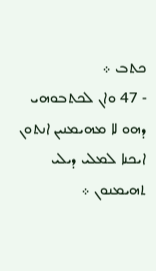ܟܬܒ ܀
- 47 ܘܐܢ ܠܟܬܒܘܗܝ ܕܗܘ ܠܐ ܡܗܝܡܢܝܢ ܐܢܬܘܢ ܐܝܟܢܐ ܠܡܠܝ ܕܝܠܝ ܬܗܝܡܢܘܢ ܀